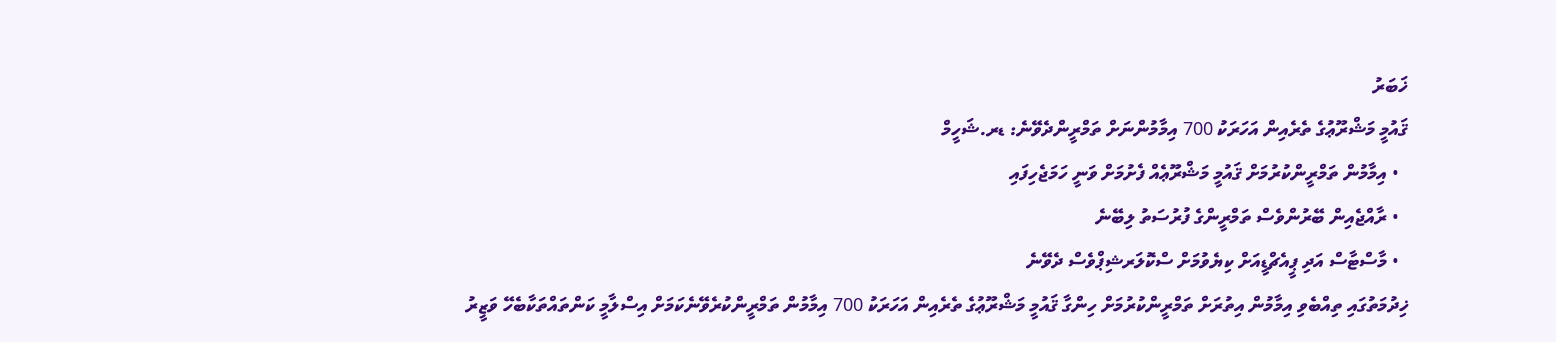ޚަބަރު
ޤައުމީ މަޝްރޫޢުގެ ތެރެއިން އަހަރަކު 700 އިމާމުންނަށް ތަމްރީންދެވޭނެ: ޑރ.ޝަހީމް
  • އިމާމުން ތަމްރީންކުރުމަށް ޤައުމީ މަޝްރޫޢެއް ފެށުމަށް ވަނީ ހަމަޖެހިފައި
  • ރާއްޖެއިން ބޭރުންވެސް ތަމްރީންގެ ފުރުސަތު ލިބޭނެ
  • މާސްޓާސް އަދި ޕީއެޗްޑީއަށް ކިޔެވުމަށް ސްކޮލަރޝިޕްވެސް ދެވޭނެ
ޚިދުމަތުގައި ތިއްބެވި އިމާމުން އިތުރަށް ތަމްރީންކުރުމަށް ހިންގާ ޤައުމީ މަޝްރޫޢުގެ ތެރެއިން އަހަރަކު 700 އިމާމުން ތަމްރީންކުރެވޭނެކަމަށް އިސްލާމީ ކަންތައްތަކާބެހޭ ވަޒީރު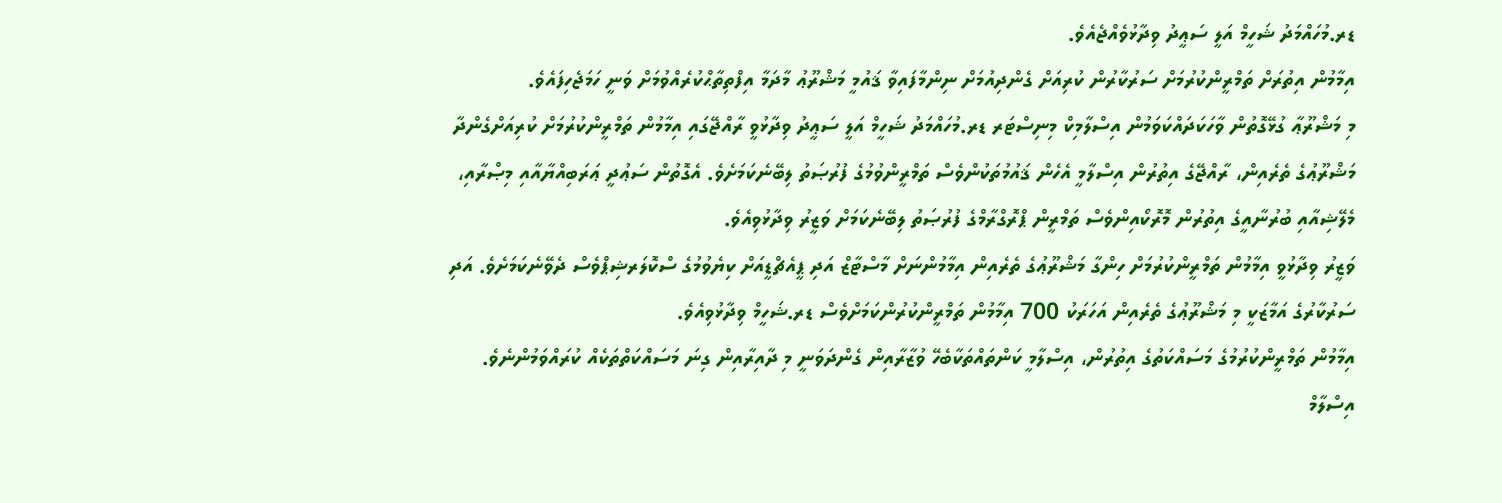ޑރ.މުހައްމަދު ޝަހީމް އަލީ ސަޢީދު ވިދާޅުވެއްޖެއެވެ.
އިމާމުން އިތުރަށް ތަމްރީންކުރުމަށް ސަރުކާރުން ކުރިއަށް ގެންދިއުމަށް ނިންމާފައިވާ ޤައުމީ މަޝްރޫޢު މާދަމާ އިފްތިތާޙްކުރެއްވުމަށް ވަނީ ހަމަޖެހިފައެވެ.
މި މަޝްރޫޢާ ގުޅޭގޮތުން ވާހަކަދައްކަވަމުން އިސްލާމިކް މިނިސްޓަރ ޑރ.މުހައްމަދު ޝަހީމް އަލީ ސަޢީދު ވިދާޅުވީ ރާއްޖޭގައި އިމާމުން ތަމްރީންކުރުމަށް ކުރިއަށްގެންދާ މަޝްރޫޢުގެ ތެރެއިން، ރާއްޖޭގެ އިތުރުން އިސްލާމީ އެހެން ޤައުމުތަކުންވެސް ތަމްރީންވުމުގެ ފުރުޞަތު ލިބޭނެކަމަށެވެ. އެގޮތުން ސަޢުދީ ޢަރަބިއްޔާއާއި މިޞްރާއި، މެލޭޝިއާއި ބުރުނާއީގެ އިތުރުން މޮރޮކޯއިންވެސް ތަމްރީން ޕްރޮގްރާމްގެ ފުރުޞަތު ލިބޭނެކަމަށް ވަޒީރު ވިދާޅުވިއެވެ.
ވަޒީރު ވިދާޅުވީ އިމާމުން ތަމްރީންކުރުމަށް ހިންގާ މަޝްރޫޢުގެ ތެރެއިން އިމާމުންނަށް މާސްޓާޒް އަދި ޕީއެޗްޑީއަށް ކިޔެވުމުގެ ސްކޮލަރޝިޕްވެސް ދެވޭނެކަމަށެވެ. އަދި ސަރުކާރުގެ އަމާޒަކީ މި މަޝްރޫޢުގެ ތެރެއިން އަހަރަކު 700 އިމާމުން ތަމްރީންކުރުންކަމަށްވެސް ޑރ.ޝަހީމް ވިދާޅުވިއެވެ.
އިމާމުން ތަމްރީންކުރުމުގެ މަސައްކަތުގެ އިތުރުން، އިސްލާމީ ކަންތައްތަކާބެހޭ ވުޒާރާއިން ގެންދަވަނީ މި ދާއިރާއިން ގިނަ މަސައްކަތްތަކެއް ކުރައްވަމުންނެވެ.
އިސްލާމް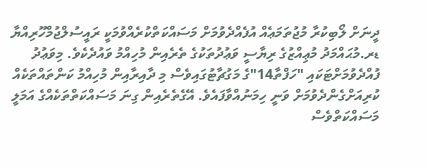ދީނަށް ލޯބިކުރާ މުޖުތަމަޢެއް އުފެއްދެވުމަށް މަސައްކަތްކުރެއްވުމަކީ ރައީސުލްޖުމްހޫރިއްޔާ ޑރ.މުޙައްމަދު މުޢިއްޒުގެ ރިޔާސީ ވަޢުދުތަކުގެ ތެރެއިން މުހިއްމު ވައުދެކެވެ. މިވަޢުދު ފުއްދެވުމަށްޓަކައި "ހަފްތާ14"ގެ މަގުޗާޓުގައިވެސް މި ދާއިރާއިން މުހިއްމު ކަންތައްތަކެއް ކުރިއަށްގެންދެވުމަށް ވަނީ ހިމަނުއްވާފައެވެ. އޭގެތެރެއިން ގިނަ މަސައްކަތްތަކެއްގެ އަމަލީ މަސައްކަތްވެސް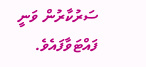ސަރުކާރުން ވަނީ ފައްޓަވާފައެވެ.